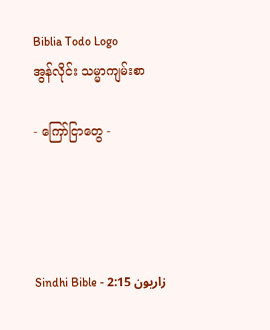Biblia Todo Logo
အွန်လိုင်း သမ္မာကျမ်းစာ

- ကြော်ငြာတွေ -




زاريون 2:15 - Sindhi Bible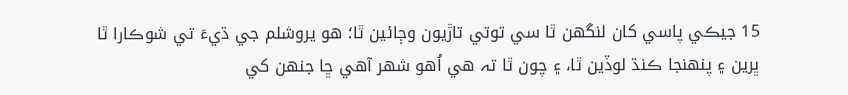15 جيڪي پاسي کان لنگهن ٿا سي توتي تاڙيون وڄائين ٿا؛ هو يروشلم جي ڌيءَ تي شوڪارا ٿا ڀرين ۽ پنهنجا ڪنڌ لوڏين ٿا، ۽ چون ٿا تہ هي اُهو شهر آهي ڇا جنهن کي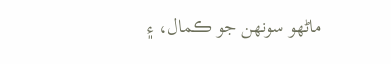ماڻهو سونهن جو ڪمال، ۽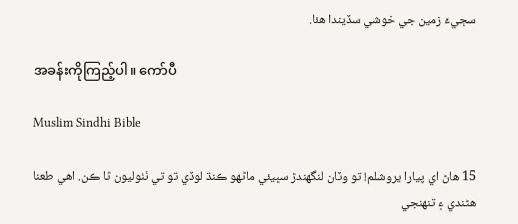سڄيءَ زمين جي خوشي سڏيندا هئا.

အခန်းကိုကြည့်ပါ။ ကော်ပီ

Muslim Sindhi Bible

15 هاڻ اي پيارا يروشلم! تو وٽان لنگھندڙ سڀيئي ماڻهو ڪنڌ لوڏي تو تي ٺٺوليون ٿا ڪن. اهي طعنا هڻندي ۽ تنهنجي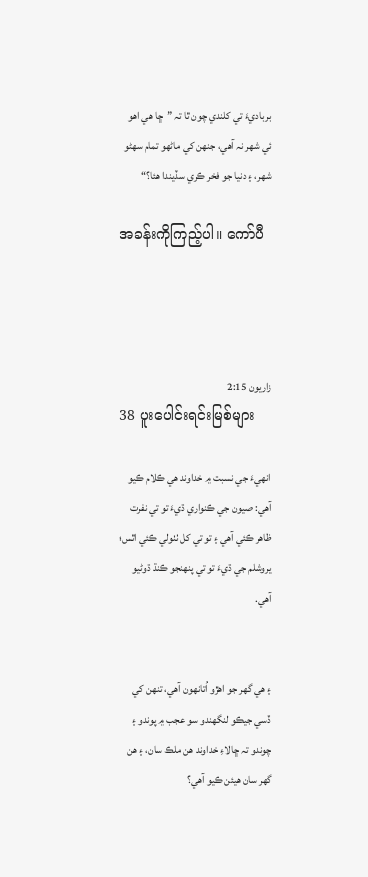برباديءَ تي کلندي چون ٿا تہ ”ڇا هي اهو ئي شهر نہ آهي، جنهن کي ماڻهو تمام سهڻو شهر، ۽ دنيا جو فخر ڪري سڏيندا هئا؟“

အခန်းကိုကြည့်ပါ။ ကော်ပီ




زاريون 2:15
38 ပူးပေါင်းရင်းမြစ်များ

انهيءَ جي نسبت ۾ خداوند هي ڪلام ڪيو آهي: صيون جي ڪنواري ڌيءَ تو تي نفرت ظاهر ڪئي آهي ۽ تو تي کل ٺٺولي ڪئي اٿس؛ يروشلم جي ڌيءَ تو تي پنهنجو ڪنڌ ڌوڻيو آهي.


۽ هي گهر جو اهڙو اُتانهون آهي، تنهن کي ڏسي جيڪو لنگهندو سو عجب ۾ پوندو ۽ چوندو تہ ڇالاءِ خداوند هن ملڪ سان، ۽ هن گهر سان هيئن ڪيو آهي؟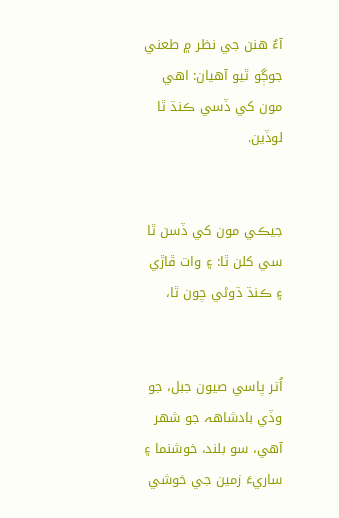آءٌ هنن جي نظر ۾ طعني جوڳو ٿيو آهيان: اهي مون کي ڏسي ڪنڌ ٿا لوڏين.


جيڪي مون کي ڏسن ٿا سي کلن ٿا: ۽ وات ڦاڙي ۽ ڪنڌ ڌوڻي چون ٿا،


اُتر پاسي صيون جبل، جو وڏي بادشاهہ جو شهر آهي، سو بلند، خوشنما ۽ ساريءَ زمين جي خوشي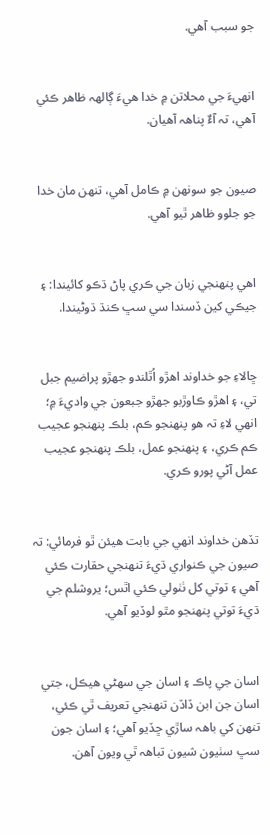جو سبب آهي.


انهيءَ جي محلاتن ۾ خدا هيءَ ڳالهہ ظاهر ڪئي آهي، تہ آءٌ پناهہ آهيان.


صيون جو سونهن ۾ ڪامل آهي، تنهن مان خدا جو جلوو ظاهر ٿيو آهي.


اهي پنهنجي زبان جي ڪري پاڻ ڌڪو کائيندا: ۽ جيڪي کين ڏسندا سي سڀ ڪنڌ ڌوڻيندا.


ڇالاءِ جو خداوند اهڙو اُٿلندو جهڙو پراضيم جبل تي، ۽ اهڙو ڪاوڙبو جهڙو جبعون جي واديءَ ۾؛ انهي لاءِ تہ هو پنهنجو ڪم، بلڪ پنهنجو عجيب ڪم ڪري، ۽ پنهنجو عمل، بلڪ پنهنجو عجيب عمل آڻي پورو ڪري.


تڏهن خداوند انهي جي بابت هيئن ٿو فرمائي: تہ صيون جي ڪنواري ڌيءَ تنهنجي حقارت ڪئي آهي ۽ توتي کل ٺٺولي ڪئي اٿس؛ يروشلم جي ڌيءَ توتي پنهنجو مٿو لوڏيو آهي.


اسان جي پاڪ ۽ اسان جي سهڻي هيڪل، جتي اسان جن ابن ڏاڏن تنهنجي تعريف ٿي ڪئي، تنهن کي باهہ ساڙي ڇڏيو آهي؛ ۽ اسان جون سڀ سٺيون شيون تباهہ ٿي ويون آهن.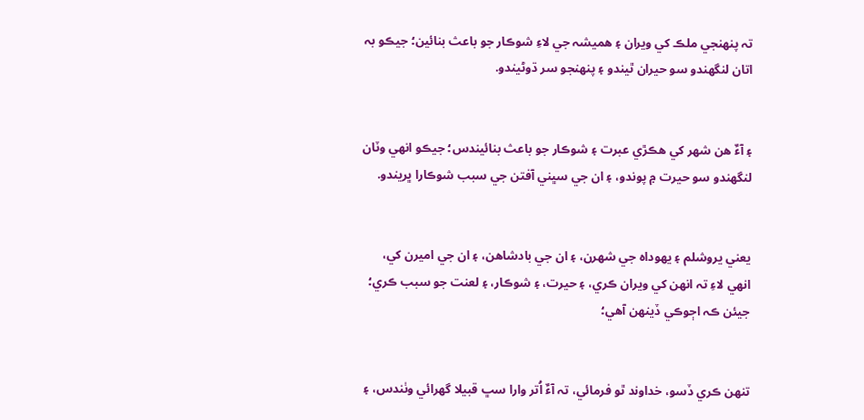تہ پنهنجي ملڪ کي ويران ۽ هميشہ جي لاءِ شوڪار جو باعث بنائين؛ جيڪو بہ اتان لنگهندو سو حيران ٿيندو ۽ پنهنجو سر ڌوڻيندو.


۽ آءٌ هن شهر کي هڪڙي عبرت ۽ شوڪار جو باعث بنائيندس؛ جيڪو انهي وٽان لنگهندو سو حيرت ۾ پوندو، ۽ ان جي سڀني آفتن جي سبب شوڪارا ڀريندو.


يعني يروشلم ۽ يهوداہ جي شهرن، ۽ ان جي بادشاهن، ۽ ان جي اميرن کي، انهي لاءِ تہ انهن کي ويران ڪري، ۽ حيرت، ۽ شوڪار، ۽ لعنت جو سبب ڪري؛ جيئن ڪہ اڄوڪي ڏينهن آهي؛


تنهن ڪري ڏسو، خداوند ٿو فرمائي، تہ آءٌ اُتر وارا سڀ قبيلا گهرائي وٺندس، ۽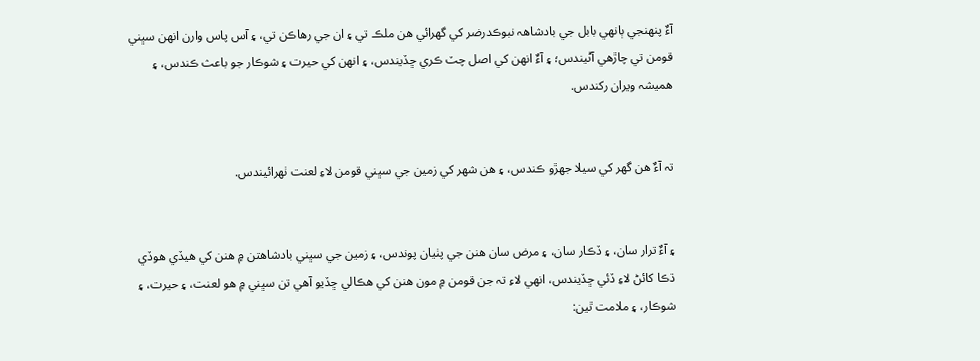آءٌ پنهنجي ٻانهي بابل جي بادشاهہ نبوڪدرضر کي گهرائي هن ملڪ تي ۽ ان جي رهاڪن تي، ۽ آس پاس وارن انهن سڀني قومن تي چاڙهي آڻيندس؛ ۽ آءٌ انهن کي اصل چٽ ڪري ڇڏيندس، ۽ انهن کي حيرت ۽ شوڪار جو باعث ڪندس، ۽ هميشہ ويران رکندس.


تہ آءٌ هن گهر کي سيلا جهڙو ڪندس، ۽ هن شهر کي زمين جي سڀني قومن لاءِ لعنت ٺهرائيندس.


۽ آءٌ ترار سان، ۽ ڏڪار سان، ۽ مرض سان هنن جي پٺيان پوندس، ۽ زمين جي سڀني بادشاهتن ۾ هنن کي هيڏي هوڏي ڌڪا کائڻ لاءِ ڏئي ڇڏيندس، انهي لاءِ تہ جن قومن ۾ مون هنن کي هڪالي ڇڏيو آهي تن سڀني ۾ هو لعنت، ۽ حيرت، ۽ شوڪار، ۽ ملامت ٿين: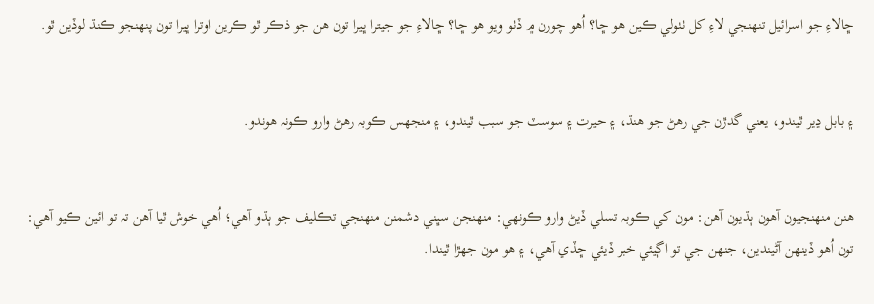ڇالاءِ جو اسرائيل تنهنجي لاءِ کل ٺٺولي ڪين هو ڇا؟ اُهو چورن ۾ ڏٺو ويو هو ڇا؟ ڇالاءِ جو جيترا ڀيرا تون هن جو ذڪر ٿو ڪرين اوترا ڀيرا تون پنهنجو ڪنڌ لوڏين ٿو.


۽ بابل ڍير ٿيندو، يعني گدڙن جي رهڻ جو هنڌ، ۽ حيرت ۽ سوسٽ جو سبب ٿيندو، ۽ منجهس ڪوبہ رهڻ وارو ڪونہ هوندو.


هنن منهنجيون آهون ٻڌيون آهن: مون کي ڪوبہ تسلي ڏيڻ وارو ڪونهي: منهنجن سڀني دشمنن منهنجي تڪليف جو ٻڌو آهي؛ اُهي خوش ٿيا آهن تہ تو ائين ڪيو آهي: تون اُهو ڏينهن آڻيندين، جنهن جي تو اڳيئي خبر ڏيئي ڇڏي آهي، ۽ هو مون جهڙا ٿيندا.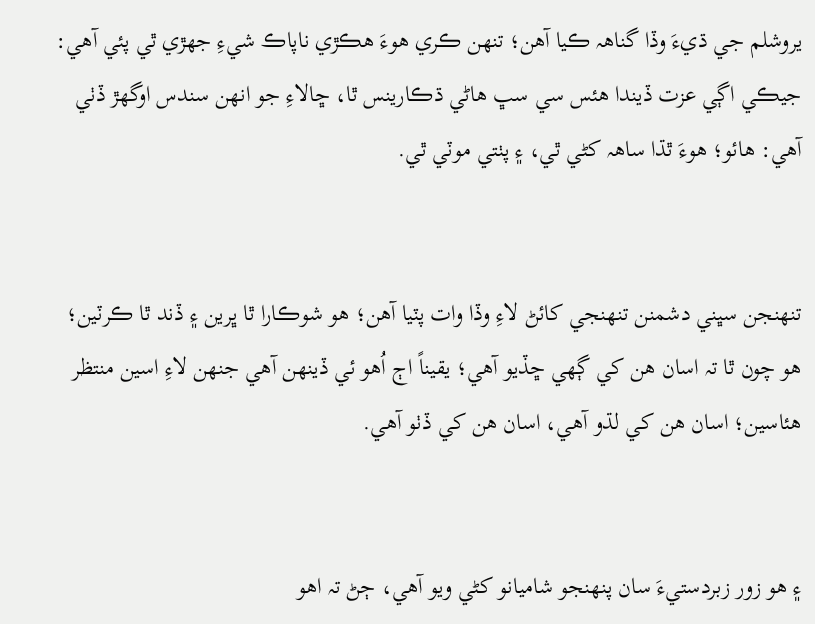يروشلم جي ڌيءَ وڏا گناهہ ڪيا آهن؛ تنهن ڪري هوءَ هڪڙي ناپاڪ شيءِ جهڙي ٿي پئي آهي: جيڪي اڳي عزت ڏيندا هئس سي سڀ هاڻي ڌڪارينس ٿا، ڇالاءِ جو انهن سندس اوگهڙ ڏٺي آهي: هائو؛ هوءَ ٿڌا ساهہ کڻي ٿي، ۽ پٺتي موٽي ٿي.


تنهنجن سڀني دشمنن تنهنجي کائڻ لاءِ وڏا وات پٽيا آهن؛ هو شوڪارا ٿا ڀرين ۽ ڏند ٿا ڪرٽين؛ هو چون ٿا تہ اسان هن کي ڳهي ڇڏيو آهي؛ يقيناً اڄ اُهو ئي ڏينهن آهي جنهن لاءِ اسين منتظر هئاسين؛ اسان هن کي لڌو آهي، اسان هن کي ڏٺو آهي.


۽ هو زور زبردستيءَ سان پنهنجو شاميانو کڻي ويو آهي، ڄڻ تہ اهو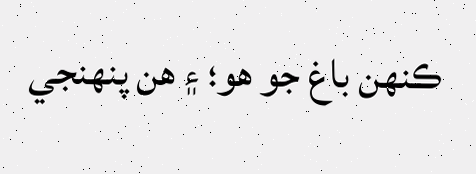ڪنهن باغ جو هو؛ ۽ هن پنهنجي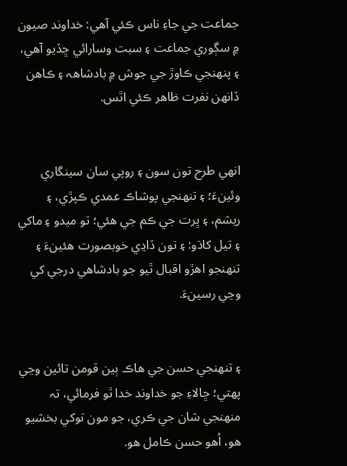جماعت جي جاءِ ناس ڪئي آهي: خداوند صيون ۾ سڳوري جماعت ۽ سبت وسارائي ڇڏيو آهي، ۽ پنهنجي ڪاوڙ جي جوش ۾ بادشاهہ ۽ ڪاهن ڏانهن نفرت ظاهر ڪئي اٿس.


انهي طرح تون سون ۽ روپي سان سينگاري وئينءَ؛ ۽ تنهنجي پوشاڪ عمدي ڪپڙي، ۽ ريشم، ۽ ڀرت جي ڪم جي هئي؛ تو ميدو ۽ ماکي ۽ تيل کاڌو: ۽ تون ڏاڍي خوبصورت هئينءَ ۽ تنهنجو اهڙو اقبال ٿيو جو بادشاهي درجي کي وڃي رسينءَ.


۽ تنهنجي حسن جي هاڪ ٻين قومن تائين وڃي پهتي؛ ڇالاءِ جو خداوند خدا ٿو فرمائي، تہ منهنجي شان جي ڪري، جو مون توکي بخشيو هو، اُهو حسن ڪامل هو.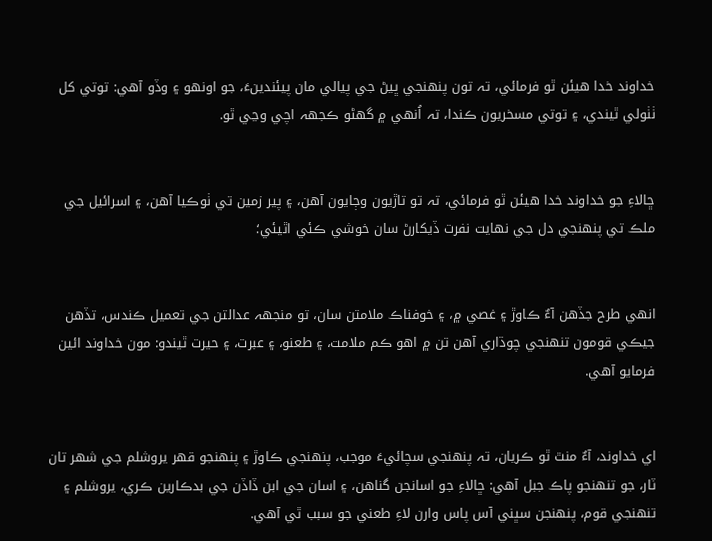خداوند خدا هيئن ٿو فرمائي، تہ تون پنهنجي ڀيڻ جي پيالي مان پيئندينءَ، جو اونهو ۽ وڏو آهي: توتي کل ٺٺولي ٿيندي، ۽ توتي مسخريون ڪندا، تہ اُنهي ۾ گهڻو ڪجهہ اچي وڃي ٿو.


ڇالاءِ جو خداوند خدا هيئن ٿو فرمائي، تہ تو تاڙيون وڄايون آهن، ۽ پير زمين تي ٺوڪيا آهن، ۽ اسرائيل جي ملڪ تي پنهنجي دل جي نهايت نفرت ڏيکارڻ سان خوشي ڪئي اٿيئي؛


انهي طرح جڏهن آءٌ ڪاوڙ ۽ غصي ۾، ۽ خوفناڪ ملامتن سان، تو منجهہ عدالتن جي تعميل ڪندس، تڏهن جيڪي قومون تنهنجي چوڌاري آهن تن ۾ اهو ڪم ملامت، ۽ طعنو، ۽ عبرت، ۽ حيرت ٿيندو: مون خداوند ائين فرمايو آهي.


اي خداوند، آءٌ منٿ ٿو ڪريان، تہ پنهنجي سچائيءَ موجب، پنهنجي ڪاوڙ ۽ پنهنجو قهر يروشلم جي شهر تان ٽار، جو تنهنجو پاڪ جبل آهي: ڇالاءِ جو اسانجن گناهن، ۽ اسان جي ابن ڏاڏن جي بدڪارين ڪري، يروشلم ۽ تنهنجي قوم، پنهنجن سڀني آس پاس وارن لاءِ طعني جو سبب ٿي آهي.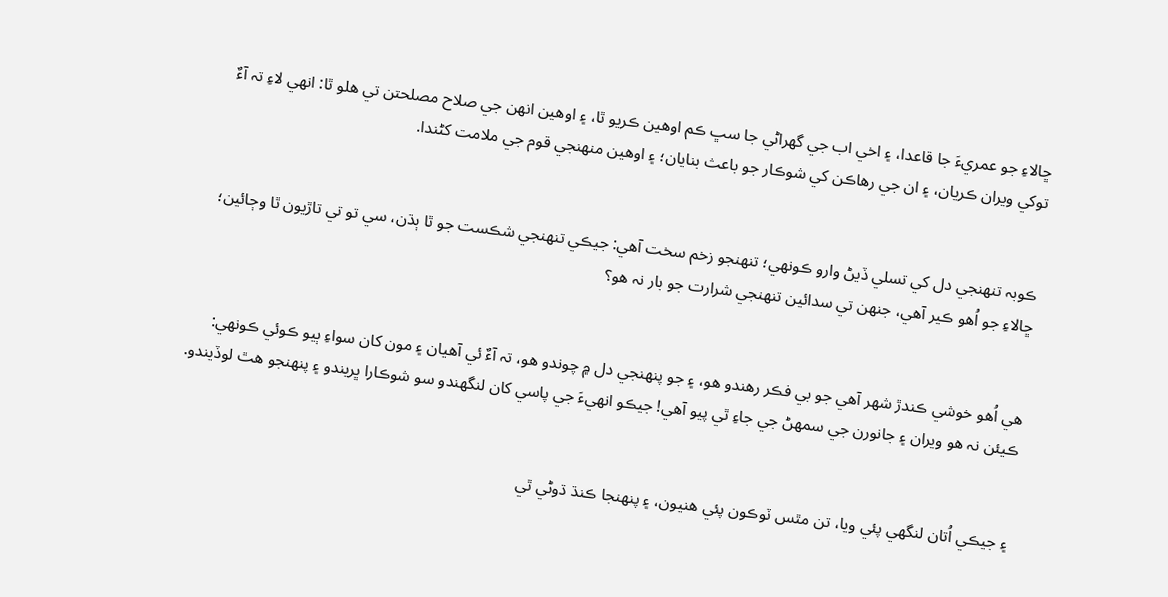ڇالاءِ جو عمريءَ جا قاعدا، ۽ اخي اب جي گهراڻي جا سڀ ڪم اوهين ڪريو ٿا، ۽ اوهين انهن جي صلاح مصلحتن تي هلو ٿا: انهي لاءِ تہ آءٌ توکي ويران ڪريان، ۽ ان جي رهاڪن کي شوڪار جو باعث بنايان؛ ۽ اوهين منهنجي قوم جي ملامت کڻندا.


ڪوبہ تنهنجي دل کي تسلي ڏيڻ وارو ڪونهي؛ تنهنجو زخم سخت آهي: جيڪي تنهنجي شڪست جو ٿا ٻڌن، سي تو تي تاڙيون ٿا وڄائين؛ ڇالاءِ جو اُهو ڪير آهي، جنهن تي سدائين تنهنجي شرارت جو بار نہ هو؟


هي اُهو خوشي ڪندڙ شهر آهي جو بي فڪر رهندو هو، ۽ جو پنهنجي دل ۾ چوندو هو، تہ آءٌ ئي آهيان ۽ مون کان سواءِ ٻيو ڪوئي ڪونهي: ڪيئن نہ هو ويران ۽ جانورن جي سمهڻ جي جاءِ ٿي پيو آهي! جيڪو انهيءَ جي پاسي کان لنگهندو سو شوڪارا ڀريندو ۽ پنهنجو هٿ لوڏيندو.


۽ جيڪي اُتان لنگهي پئي ويا، تن مٿس ٽوڪون پئي هنيون، ۽ پنهنجا ڪنڌ ڌوڻي ٿي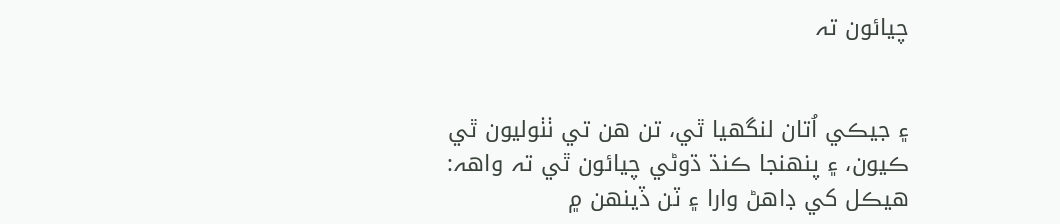چيائون تہ


۽ جيڪي اُتان لنگهيا ٿي، تن هن تي ٺٺوليون ٿي ڪيون، ۽ پنهنجا ڪنڌ ڌوڻي چيائون ٿي تہ واهہ: هيڪل کي ڊاهڻ وارا ۽ ٽن ڏينهن ۾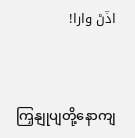اڏڻ وارا!


ကြှနျုပျတို့နောကျ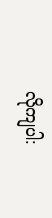လိုကျပါ: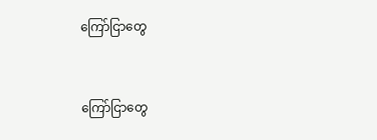ကြော်ငြာတွေ


ကြော်ငြာတွေ